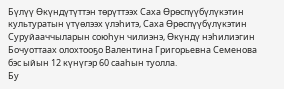Бүлүү Өкүндүтүттэн төрүттээх Саха Өрөспүүбүлүкэтин культуратын үтүөлээх үлэһитэ, Саха Өрөспүүбүлүкэтин Суруйааччыларын союһун чилиэнэ, Өкүндү нэһилиэгин Бочуоттаах олохтооҕо Валентина Григорьевна Семенова бэс ыйын 12 күнүгэр 60 сааһын туолла.
Бу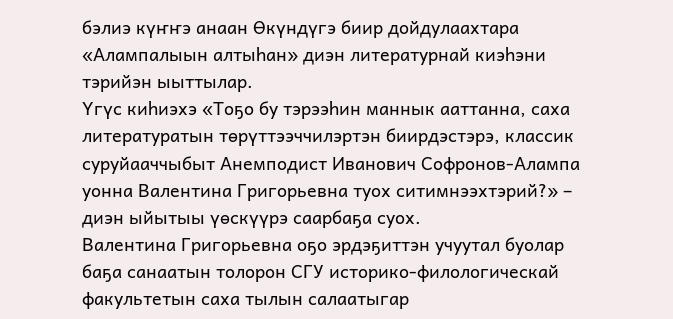бэлиэ күҥҥэ анаан Өкүндүгэ биир дойдулаахтара «Алампалыын алтыһан» диэн литературнай киэһэни тэрийэн ыыттылар.
Үгүс киһиэхэ «Тоҕо бу тэрээһин маннык ааттанна, саха литературатын төрүттээччилэртэн биирдэстэрэ, классик суруйааччыбыт Анемподист Иванович Софронов-Алампа уонна Валентина Григорьевна туох ситимнээхтэрий?» – диэн ыйытыы үөскүүрэ саарбаҕа суох.
Валентина Григорьевна оҕо эрдэҕиттэн учуутал буолар баҕа санаатын толорон СГУ историко-филологическай факультетын саха тылын салаатыгар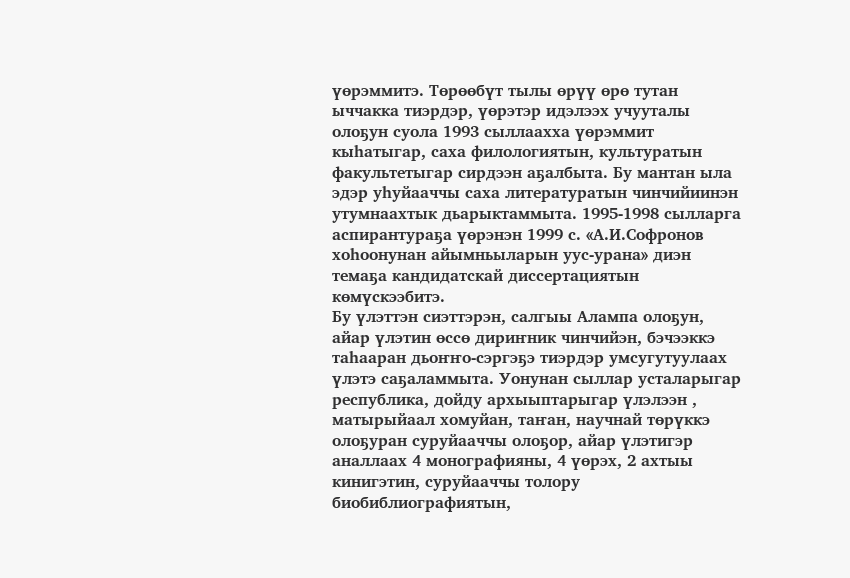үөрэммитэ. Төрөөбүт тылы өрүү өрө тутан ыччакка тиэрдэр, үөрэтэр идэлээх учууталы олоҕун суола 1993 сыллаахха үөрэммит кыһатыгар, саха филологиятын, культуратын факультетыгар сирдээн аҕалбыта. Бу мантан ыла эдэр уһуйааччы саха литературатын чинчийиинэн утумнаахтык дьарыктаммыта. 1995-1998 сылларга аспирантураҕа үөрэнэн 1999 с. «А.И.Софронов хоһоонунан айымньыларын уус-урана» диэн темаҕа кандидатскай диссертациятын көмүскээбитэ.
Бу үлэттэн сиэттэрэн, салгыы Алампа олоҕун, айар үлэтин өссө дириҥник чинчийэн, бэчээккэ таһааран дьоҥҥо-сэргэҕэ тиэрдэр умсугутуулаах үлэтэ саҕаламмыта. Уонунан сыллар усталарыгар республика, дойду архыыптарыгар үлэлээн , матырыйаал хомуйан, таҥан, научнай төрүккэ олоҕуран суруйааччы олоҕор, айар үлэтигэр аналлаах 4 монографияны, 4 үөрэх, 2 ахтыы кинигэтин, суруйааччы толору биобиблиографиятын,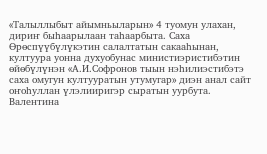«Талыллыбыт айымньыларын» 4 туомун улахан, дириҥ быһаарылаан таһаарбыта. Саха Өрөспүүбүлүкэтин салалтатын сакааһынан, култуура уонна духуобунас министиэристибэтин өйөбүлүнэн «А.И.Софронов тыын нэһилиэстибэтэ саха омугун култууратын утумугар» диэн анал сайт оҥоһуллан үлэлииригэр сыратын уурбута.
Валентина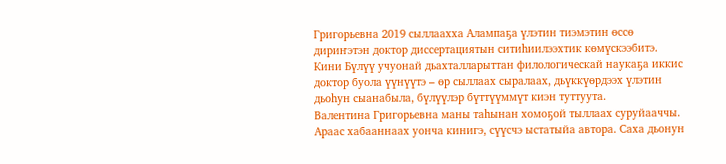Григорьевна 2019 сыллаахха Алампаҕа үлэтин тиэмэтин өссө дириҥэтэн доктор диссертациятын ситиһиилээхтик көмүскээбитэ. Кини Бүлүү учуонай дьахталларыттан филологическай наукаҕа иккис доктор буола үүнүүтэ – өр сыллаах сыралаах, дьүккүөрдээх үлэтин дьоһун сыанабыла, бүлүүлэр бүттүүммүт киэн туттуута.
Валентина Григорьевна маны таһынан хомоҕой тыллаах суруйааччы. Араас хабааннаах уонча кинигэ, сүүсчэ ыстатыйа автора. Саха дьонун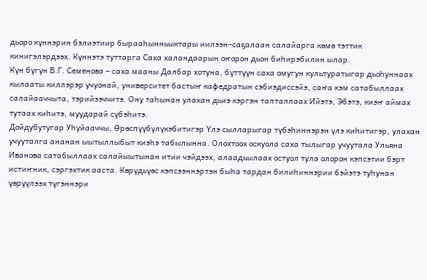дьоро күннэрин бэлиэтиир бырааһынньыктары иилээн–саҕалаан салайарга көмө тэттик кинигэлэрдээх. Күннэтэ туттарга Саха халандаарын оҥорон дьон биһирэбилин ылар.
Күн бүгүн В.Г. Семенова – саха мааны Далбар хотуна, бүттүүн саха омугун культуратыгар дьоһуннаах кылааты киллэрэр учуонай, университет бастыҥ кафедратын сэбиэдиссэйэ, саҥа кэм сатабыллаах салайааччыта, тэрийээччитэ. Ону таһынан улахан дьиэ кэргэн тапталлаах Ийэтэ, Эбэтэ, киэҥ аймах тутаах киһитэ, муударай сүбэһитэ.
Дойдубутугар Уһуйааччы, Өрөспүүбүлүкэбитигэр Үлэ сылларыгар түбэһиннэрэн үлэ киһитигэр, улахан учууталга ананан ыытыллыбыт киэһэ табылынна. Олохтоох оскуола саха тылыгар учуутала Ульяна Иванова сатабыллаах салайыытынан итии чэйдээх, алаадьылаах остуол тула олорон кэпсэтии бэрт истиҥник, сэргэхтик ааста. Көрүдьүөс кэпсээннэртэн быһа тардан билиһиннэрии бэйэтэ туһунан үөрүүлээх түгэннэри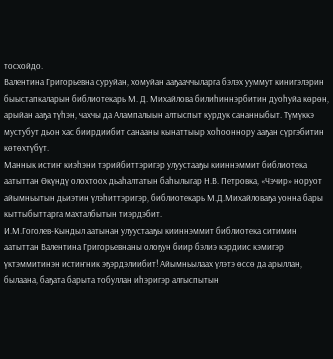тосхойдо.
Валентина Григорьевна суруйан, хомуйан ааҕааччыларга бэлэх ууммут кинигэлэрин быыстапкаларын библиотекарь М. Д. Михайлова билиһиннэрбитин дуоһуйа көрөн, арыйан ааҕа түһэн, чахчы да Алампалыын алтыспыт курдук сананныбыт. Түмүккэ мустубут дьон хас биирдиибит санааны кынаттыыр хоһооннору ааҕан сүргэбитин көтөхтүбүт.
Маннык истиҥ киэһэни тэрийбиттэригэр улуустааҕы кииннэммит библиотека аатыттан Өкүндү олохтоох дьаһалтатын баһылыгар Н.В. Петровка, «Чэчир» норуот айымньытын дьиэтин үлэһиттэригэр, библиотекарь М.Д.Михайловаҕа уонна бары кыттыбыттарга махталбытын тиэрдэбит.
И.М.Гоголев-Кындыл аатынан улуустааҕы кииннэммит библиотека ситимин аатыттан Валентина Григорьевнаны олоҕун биир бэлиэ кэрдиис кэмигэр үктэммитинэн истиҥник эҕэрдэлиибит! Айымньылаах үлэтэ өссө да арыллан, былаана, баҕата барыта тобуллан иһэригэр алгыспытын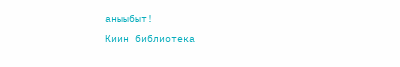аныыбыт!
Киин библиотека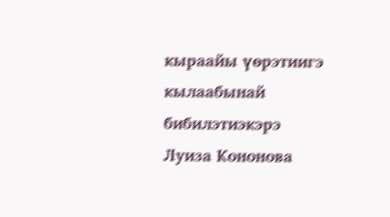кыраайы үөрэтиигэ кылаабынай бибилэтиэкэрэ
Луиза Кононова